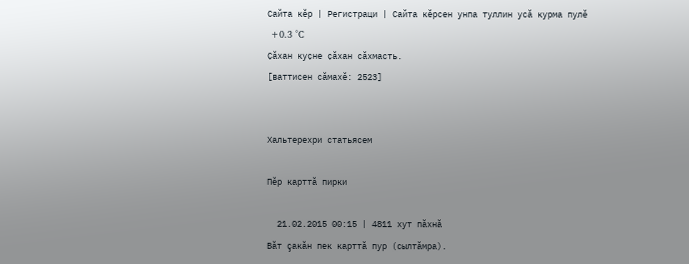Сайта кӗр | Регистраци | Сайта кӗрсен унпа туллин усӑ курма пулӗ
 +0.3 °C
Ҫӑхан куҫне ҫӑхан сӑхмасть.
[ваттисен сӑмахӗ: 2523]


Хальтерехри статьясем

Пĕр карттă пирки

  21.02.2015 00:15 | 4811 хут пӑхнӑ
Вăт çакăн пек карттă пур (сылтăмра).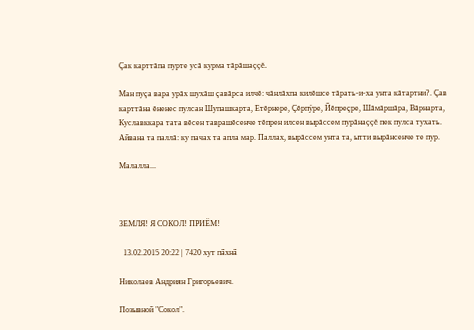Çак карттăпа пурте усă курма тăрăшаççĕ.

Ман пуçа вара урăх шухăш çавăрса илчĕ: чăнлăхпа килĕшсе тăрать-и-ха унта кăтартни?. Çав карттăна ĕненес пулсан Шупашкарта, Етĕрнере, Çĕрпÿре, Йĕпреçре, Шăмăршăра, Вăрнарта, Куславккара тата вĕсен таврашĕсенче тĕпрен илсен вырăссем пурăнаççĕ пек пулса тухать. Айвана та паллă: ку пачах та апла мар. Паллах, вырăссем унта та, ытти вырăнсенче те пур.

Малалла...



ЗЕМЛЯ! Я СОКОЛ! ПРИЁМ!

  13.02.2015 20:22 | 7420 хут пӑхнӑ

Николаев Андриян Григорьевич.

Позывной "Сокол".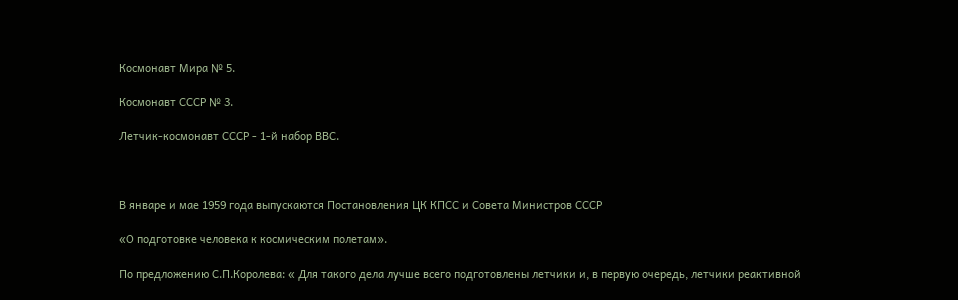Космонавт Мира № 5.

Космонавт СССР № 3.

Летчик-космонавт СССР - 1-й набор ВВС.



В январе и мае 1959 года выпускаются Постановления ЦК КПСС и Совета Министров СССР

«О подготовке человека к космическим полетам».

По предложению С.П.Королева: « Для такого дела лучше всего подготовлены летчики и, в первую очередь, летчики реактивной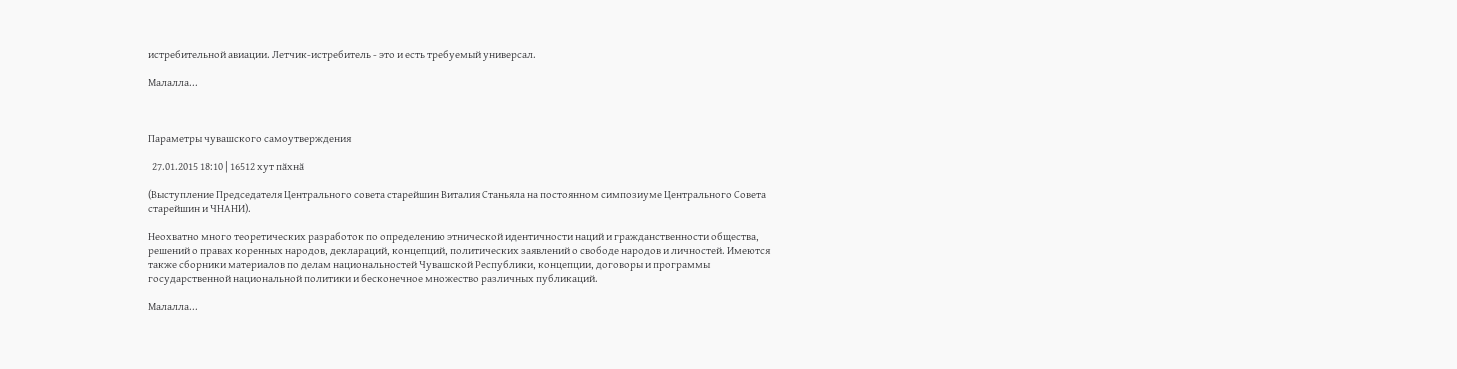истребительной авиации. Летчик-истребитель - это и есть требуемый универсал.

Малалла...



Параметры чувашского самоутверждения

  27.01.2015 18:10 | 16512 хут пӑхнӑ

(Выступление Председателя Центрального совета старейшин Виталия Станьяла на постоянном симпозиуме Центрального Совета старейшин и ЧНАНИ).

Неохватно много теоретических разработок по определению этнической идентичности наций и гражданственности общества, решений о правах коренных народов, деклараций, концепций, политических заявлений о свободе народов и личностей. Имеются также сборники материалов по делам национальностей Чувашской Республики, концепции, договоры и программы государственной национальной политики и бесконечное множество различных публикаций.

Малалла...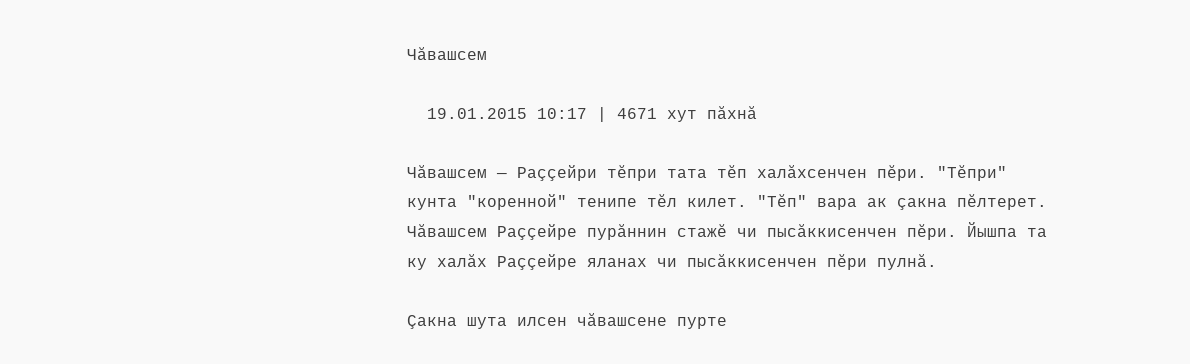Чăвашсем

  19.01.2015 10:17 | 4671 хут пӑхнӑ

Чăвашсем — Раççейри тĕпри тата тĕп халăхсенчен пĕри. "Тĕпри" кунта "коренной" тенипе тĕл килет. "Тĕп" вара ак çакна пĕлтерет. Чăвашсем Раççейре пурăннин стажĕ чи пысăккисенчен пĕри. Йышпа та ку халăх Раççейре яланах чи пысăккисенчен пĕри пулнă.

Çакна шута илсен чăвашсене пурте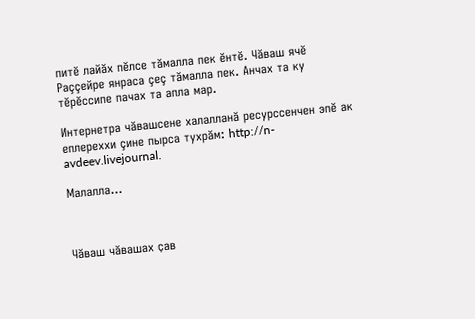питĕ лайăх пĕлсе тăмалла пек ĕнтĕ. Чăваш ячĕ Раççейре янраса çеç тăмалла пек. Анчах та ку тĕрĕссипе пачах та апла мар.

Интернетра чăвашсене халалланă ресурссенчен эпĕ ак еплереххи çине пырса тухрăм: http://n-avdeev.livejournal.

Малалла...



Чӑваш чӑвашах ҫав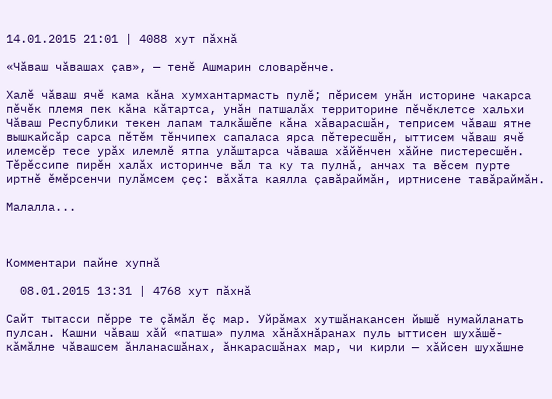14.01.2015 21:01 | 4088 хут пӑхнӑ

«Чӑваш чӑвашах ҫав», — тенӗ Ашмарин словарӗнче.

Халӗ чӑваш ячӗ кама кӑна хумхантармасть пулӗ; пӗрисем унӑн историне чакарса пӗчӗк племя пек кӑна кӑтартса, унӑн патшалӑх территорине пӗчӗклетсе хальхи Чӑваш Республики текен лапам талкӑшӗпе кӑна хӑварасшӑн, теприсем чӑваш ятне вышкайсӑр сарса пӗтӗм тӗнчипех сапаласа ярса пӗтересшӗн, ыттисем чӑваш ячӗ илемсӗр тесе урӑх илемлӗ ятпа улӑштарса чӑваша хӑйӗнчен хӑйне пистересшӗн. Тӗрӗссипе пирӗн халӑх историнче вӑл та ку та пулнӑ, анчах та вӗсем пурте иртнӗ ӗмӗрсенчи пулӑмсем ҫеҫ: вӑхӑта каялла ҫавӑраймӑн, иртнисене тавӑраймӑн.

Малалла...



Комментари пайне хупнӑ

  08.01.2015 13:31 | 4768 хут пӑхнӑ

Сайт тытасси пӗрре те ҫӑмӑл ӗҫ мар. Уйрӑмах хутшӑнакансен йышӗ нумайланать пулсан. Кашни чӑваш хӑй «патша» пулма хӑнӑхнӑранах пуль ыттисен шухӑшӗ-кӑмӑлне чӑвашсем ӑнланасшӑнах, ӑнкарасшӑнах мар, чи кирли — хӑйсен шухӑшне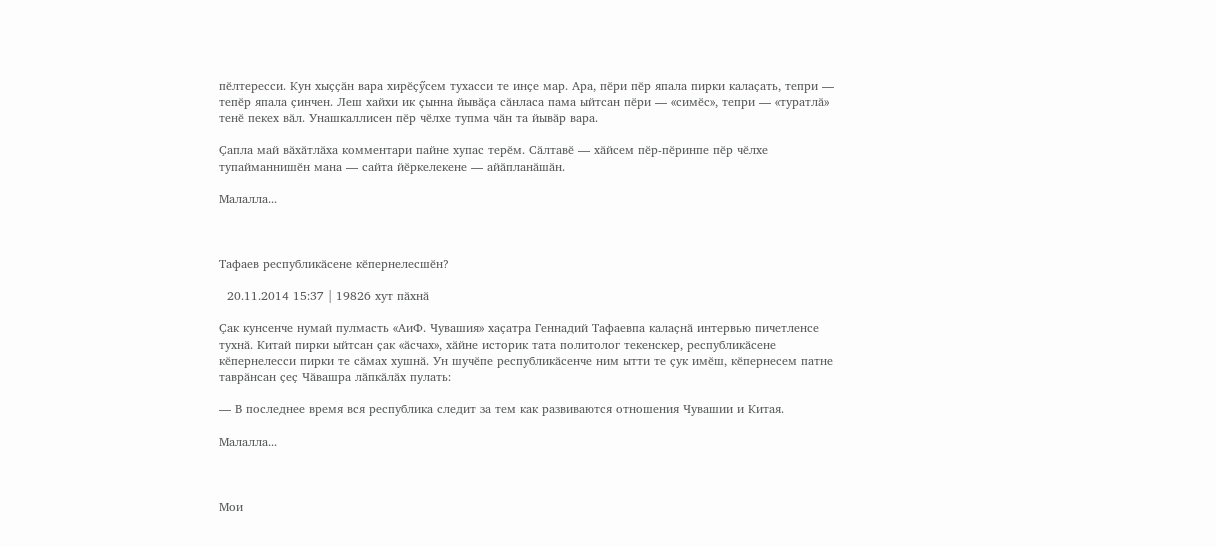пӗлтересси. Кун хыҫҫӑн вара хирӗҫӳсем тухасси те инҫе мар. Ара, пӗри пӗр япала пирки калаҫать, тепри — тепӗр япала ҫинчен. Леш хайхи ик ҫынна йывӑҫа сӑнласа пама ыйтсан пӗри — «симӗс», тепри — «туратлӑ» тенӗ пекех вӑл. Унашкаллисен пӗр чӗлхе тупма чӑн та йывӑр вара.

Ҫапла май вӑхӑтлӑха комментари пайне хупас терӗм. Сӑлтавӗ — хӑйсем пӗр-пӗринпе пӗр чӗлхе тупайманнишӗн мана — сайта йӗркелекене — айӑпланӑшӑн.

Малалла...



Тафаев республикӑсене кӗпернелесшӗн?

  20.11.2014 15:37 | 19826 хут пӑхнӑ

Ҫак кунсенче нумай пулмасть «АиФ. Чувашия» хаҫатра Геннадий Тафаевпа калаҫнӑ интервью пичетленсе тухнӑ. Китай пирки ыйтсан ҫак «ӑсчах», хӑйне историк тата политолог текенскер, республикӑсене кӗпернелесси пирки те сӑмах хушнӑ. Ун шучӗпе республикӑсенче ним ытти те ҫук имӗш, кӗпернесем патне таврӑнсан ҫеҫ Чӑвашра лӑпкӑлӑх пулать:

— В последнее время вся республика следит за тем как развиваются отношения Чувашии и Китая.

Малалла...



Мои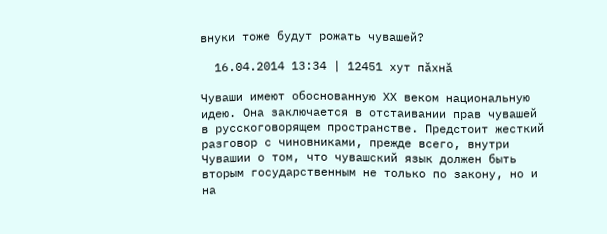внуки тоже будут рожать чувашей?

  16.04.2014 13:34 | 12451 хут пӑхнӑ

Чуваши имеют обоснованную ХХ веком национальную идею. Она заключается в отстаивании прав чувашей в русскоговорящем пространстве. Предстоит жесткий разговор с чиновниками, прежде всего, внутри Чувашии о том, что чувашский язык должен быть вторым государственным не только по закону, но и на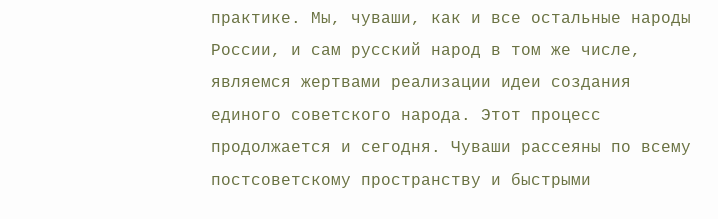практике. Мы, чуваши, как и все остальные народы России, и сам русский народ в том же числе, являемся жертвами реализации идеи создания единого советского народа. Этот процесс продолжается и сегодня. Чуваши рассеяны по всему постсоветскому пространству и быстрыми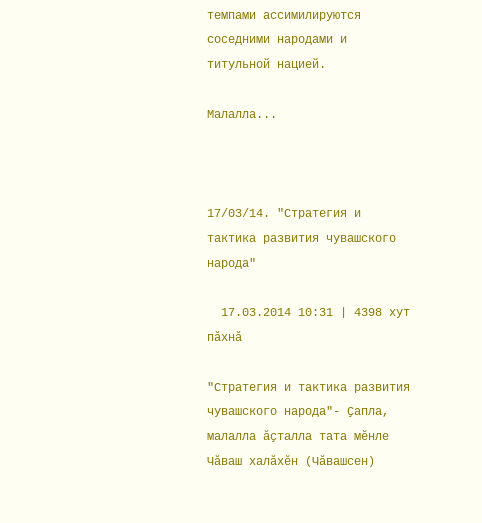темпами ассимилируются соседними народами и титульной нацией.

Малалла...



17/03/14. "Стратегия и тактика развития чувашского народа"

  17.03.2014 10:31 | 4398 хут пӑхнӑ

"Стратегия и тактика развития чувашского народа"- Ҫапла, малалла ӑҫталла тата мӗнле Чӑваш халӑхӗн (Чӑвашсен)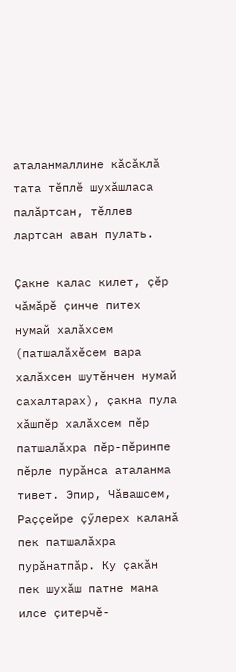аталанмаллине кӑсӑклӑ тата тӗплӗ шухӑшласа палӑртсан, тӗллев лартсан аван пулать.

Ҫакне калас килет, ҫӗр чӑмӑрӗ ҫинче питех нумай халӑхсем (патшалӑхӗсем вара халӑхсен шутӗнчен нумай сахалтарах), ҫакна пула хӑшпӗр халӑхсем пӗр патшалӑхра пӗр-пӗринпе пӗрле пурӑнса аталанма тивет. Эпир, Чӑвашсем, Раҫҫейре ҫӳлерех каланӑ пек патшалӑхра пурӑнатпӑр. Ку ҫакӑн пек шухӑш патне мана илсе ҫитерчӗ-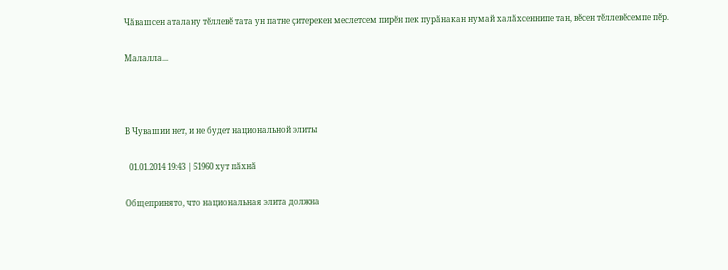Чӑвашсен аталану тӗллевӗ тата ун патне ҫитерекен меслетсем пирӗн пек пурӑнакан нумай халӑхсеннипе тан, вӗсен тӗллевӗсемпе пӗр.

Малалла...



В Чувашии нет, и не будет национальной элиты

  01.01.2014 19:43 | 51960 хут пӑхнӑ

Общепринято, что национальная элита должна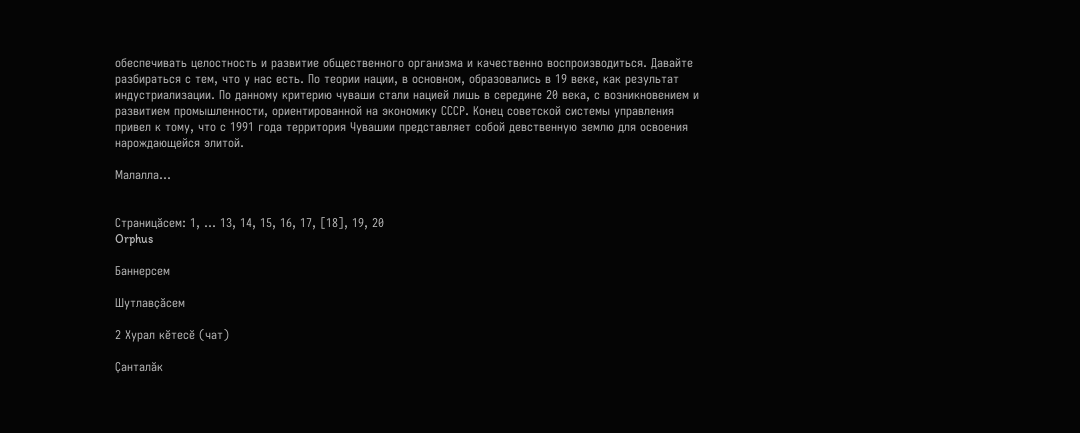обеспечивать целостность и развитие общественного организма и качественно воспроизводиться. Давайте разбираться с тем, что у нас есть. По теории нации, в основном, образовались в 19 веке, как результат индустриализации. По данному критерию чуваши стали нацией лишь в середине 20 века, с возникновением и развитием промышленности, ориентированной на экономику СССР. Конец советской системы управления привел к тому, что с 1991 года территория Чувашии представляет собой девственную землю для освоения нарождающейся элитой.

Малалла...


Страницӑсем: 1, ... 13, 14, 15, 16, 17, [18], 19, 20
Orphus

Баннерсем

Шутлавҫӑсем

2 Хурал кӗтесӗ (чат)

Ҫанталӑк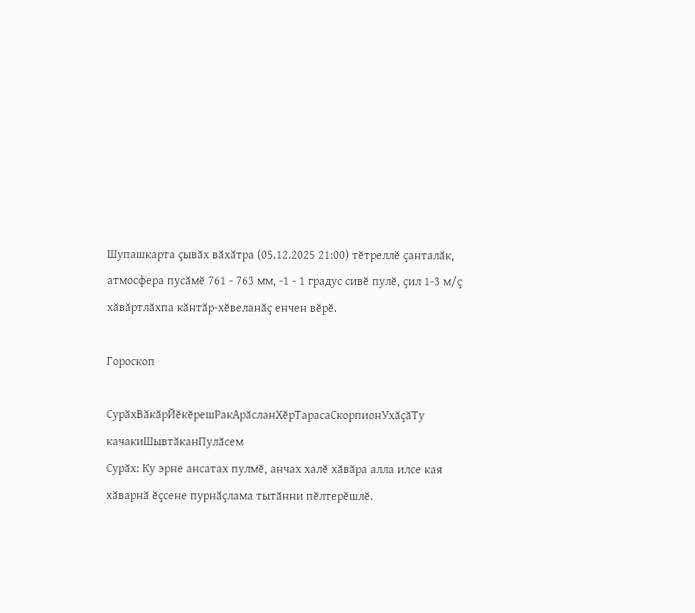Шупашкарта ҫывӑх вӑхӑтра (05.12.2025 21:00) тӗтреллӗ ҫанталӑк, атмосфера пусӑмӗ 761 - 763 мм, -1 - 1 градус сивӗ пулӗ, ҫил 1-3 м/ҫ хӑвӑртлӑхпа кӑнтӑр-хӗвеланӑҫ енчен вӗрӗ.

Гороскоп

СурӑхВӑкӑрЙӗкӗрешРакАрӑсланХӗрТарасаСкорпионУхӑҫӑТу качакиШывтӑканПулӑсем
Сурӑх: Ку эрне ансатах пулмӗ, анчах халӗ хӑвӑра алла илсе кая хӑварнӑ ӗҫсене пурнӑҫлама тытӑнни пӗлтерӗшлӗ.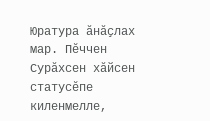Юратура ӑнӑҫлах мар. Пӗччен Сурӑхсен хӑйсен статусӗпе киленмелле,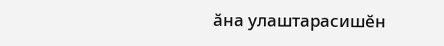ӑна улаштарасишӗн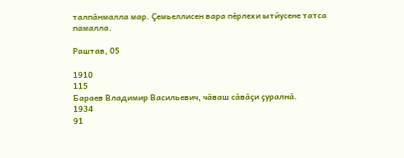талпӑнмалла мар. Ҫемьеллисен вара пӗрлехи ытйусене татса памалла.

Раштав, 05

1910
115
Бараев Владимир Васильевич, чӑваш сӑвӑҫи ҫуралнӑ.
1934
91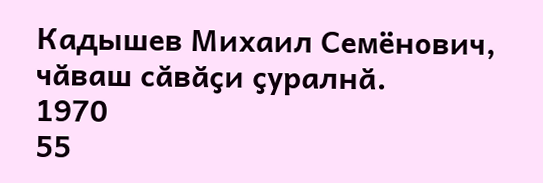Кадышев Михаил Семёнович, чӑваш сӑвӑҫи ҫуралнӑ.
1970
55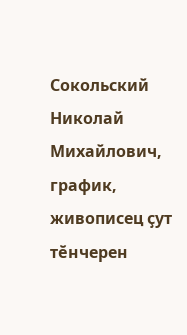Сокольский Николай Михайлович, график, живописец ҫут тӗнчерен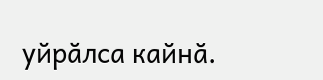уйрӑлса кайнӑ.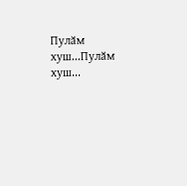Пулӑм хуш...Пулӑм хуш...